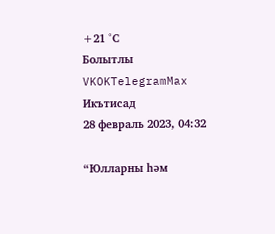+21 °С
Болытлы
VKOKTelegramMax
Икътисад
28 февраль 2023, 04:32

“Юлларны һәм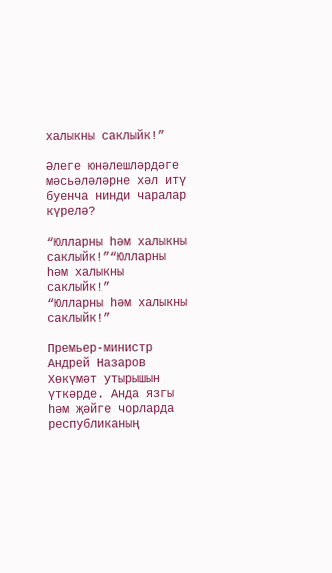халыкны саклыйк!”

Әлеге юнәлешләрдәге мәсьәләләрне хәл итү буенча нинди чаралар күрелә?

“Юлларны һәм халыкны саклыйк!”“Юлларны һәм халыкны саклыйк!”
“Юлларны һәм халыкны саклыйк!”

Премьер-министр Андрей Назаров Хөкүмәт утырышын үткәрде. Анда язгы һәм җәйге чорларда республиканың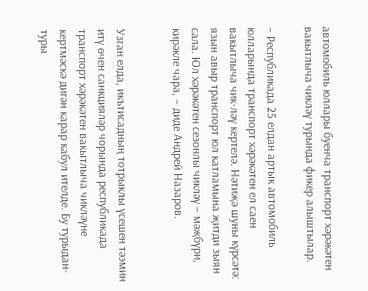автомобиль юллары буенча транспорт хәрәкәтен вакытлыча чикләү турында фикер алыштылар.

– Республикада 25 елдан артык автомобиль юлларында транспорт хәрәкәтен ел саен вакытлыча чик-ләү кертелә. Нәтиҗә шуны күрсәтә: язын авыр транспорт юл катламына җитди зыян сала. Юл хәрәкәтен сезонлы чикләү – мәҗбүри, кирәкле чара, – диде Андрей Назаров.


Узган елда, икътисадның тотрыклы үсешен тәэмин итү өчен санкцияләр чорында республикада транспорт хәрәкәтен вакытлыча чикләүне кертмәскә дигән карар кабул ителде. Бу турыдан-туры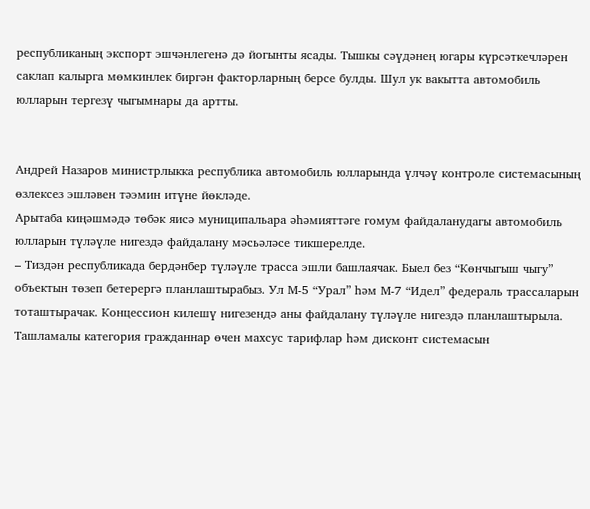республиканың экспорт эшчәнлегенә дә йогынты ясады. Тышкы сәүдәнең югары күрсәткечләрен саклап калырга мөмкинлек биргән факторларның берсе булды. Шул ук вакытта автомобиль юлларын тергезү чыгымнары да артты.


Андрей Назаров министрлыкка республика автомобиль юлларында үлчәү контроле системасының өзлексез эшләвен тәэмин итүне йөкләде.
Арытаба киңәшмәдә төбәк яисә муниципальара әһәмияттәге гомум файдаланудагы автомобиль юлларын түләүле нигездә файдалану мәсьәләсе тикшерелде.
– Тиздән республикада бердәнбер түләүле трасса эшли башлаячак. Быел без “Көнчыгыш чыгу” объектын төзеп бетерергә планлаштырабыз. Ул М-5 “Урал” һәм М-7 “Идел” федераль трассаларын тоташтырачак. Концессион килешү нигезендә аны файдалану түләүле нигездә планлаштырыла. Ташламалы категория гражданнар өчен махсус тарифлар һәм дисконт системасын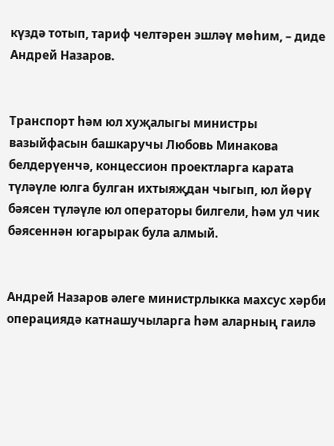күздә тотып, тариф челтәрен эшләү мөһим, – диде Андрей Назаров.


Транспорт һәм юл хуҗалыгы министры вазыйфасын башкаручы Любовь Минакова белдерүенчә, концессион проектларга карата түләүле юлга булган ихтыяҗдан чыгып, юл йөрү бәясен түләүле юл операторы билгели, һәм ул чик бәясеннән югарырак була алмый.


Андрей Назаров әлеге министрлыкка махсус хәрби операциядә катнашучыларга һәм аларның гаилә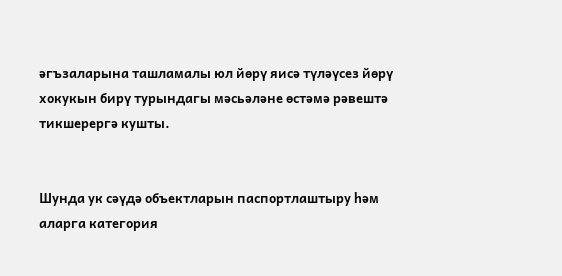әгъзаларына ташламалы юл йөрү яисә түләүсез йөрү хокукын бирү турындагы мәсьәләне өстәмә рәвештә тикшерергә кушты.


Шунда ук сәүдә объектларын паспортлаштыру һәм аларга категория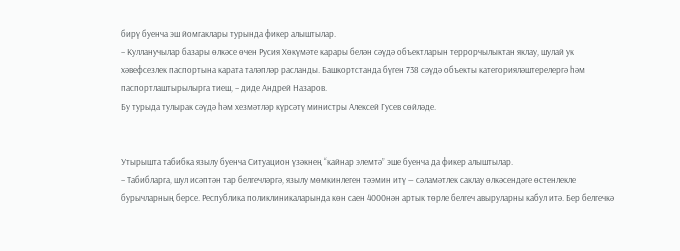бирү буенча эш йомгаклары турында фикер алыштылар.
– Кулланучылар базары өлкәсе өчен Русия Хөкүмәте карары белән сәүдә объектларын террорчылыктан яклау, шулай ук хәвефсезлек паспортына карата таләпләр расланды. Башкортстанда бүген 738 сәүдә объекты категорияләштерелергә һәм паспортлаштырылырга тиеш, – диде Андрей Назаров.
Бу турыда тулырак сәүдә һәм хезмәтләр күрсәтү министры Алексей Гусев сөйләде.


Утырышта табибка язылу буенча Ситуацион үзәкнең “кайнар элемтә” эше буенча да фикер алыштылар.
– Табибларга, шул исәптән тар белгечләргә, язылу мөмкинлеген тәэмин итү — сәламәтлек саклау өлкәсендәге өстенлекле бурычларның берсе. Республика поликлиникаларында көн саен 4000нән артык төрле белгеч авыруларны кабул итә. Бер белгечкә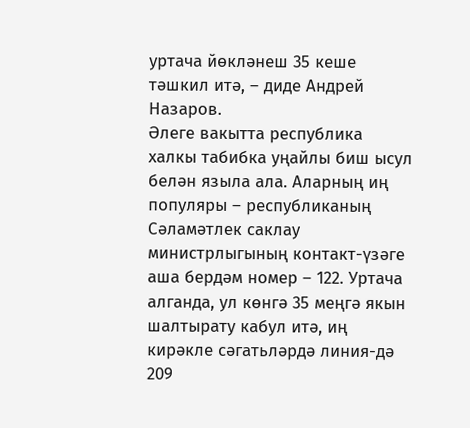уртача йөкләнеш 35 кеше тәшкил итә, – диде Андрей Назаров.
Әлеге вакытта республика халкы табибка уңайлы биш ысул белән языла ала. Аларның иң популяры – республиканың Сәламәтлек саклау министрлыгының контакт-үзәге аша бердәм номер – 122. Уртача алганда, ул көнгә 35 меңгә якын шалтырату кабул итә, иң кирәкле сәгатьләрдә линия-дә 209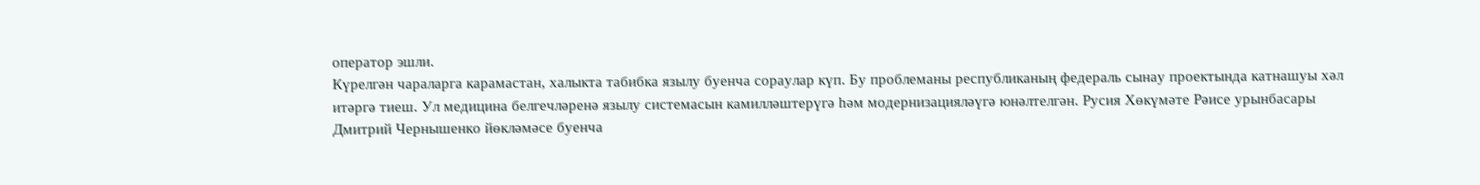оператор эшли.
Күрелгән чараларга карамастан, халыкта табибка язылу буенча сораулар күп. Бу проблеманы республиканың федераль сынау проектында катнашуы хәл итәргә тиеш. Ул медицина белгечләренә язылу системасын камилләштерүгә һәм модернизацияләүгә юнәлтелгән. Русия Хөкүмәте Рәисе урынбасары Дмитрий Чернышенко йөкләмәсе буенча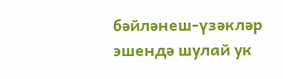бәйләнеш-үзәкләр эшендә шулай ук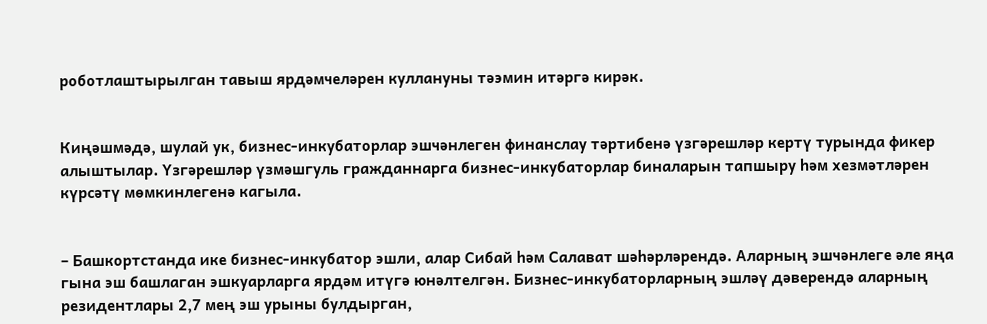роботлаштырылган тавыш ярдәмчеләрен куллануны тәэмин итәргә кирәк.


Киңәшмәдә, шулай ук, бизнес-инкубаторлар эшчәнлеген финанслау тәртибенә үзгәрешләр кертү турында фикер алыштылар. Үзгәрешләр үзмәшгуль гражданнарга бизнес-инкубаторлар биналарын тапшыру һәм хезмәтләрен күрсәтү мөмкинлегенә кагыла.


– Башкортстанда ике бизнес-инкубатор эшли, алар Сибай һәм Салават шәһәрләрендә. Аларның эшчәнлеге әле яңа гына эш башлаган эшкуарларга ярдәм итүгә юнәлтелгән. Бизнес-инкубаторларның эшләү дәверендә аларның резидентлары 2,7 мең эш урыны булдырган,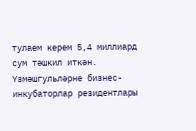тулаем керем 5,4 миллиард сум тәшкил иткән. Үзмәшгульләрне бизнес-инкубаторлар резидентлары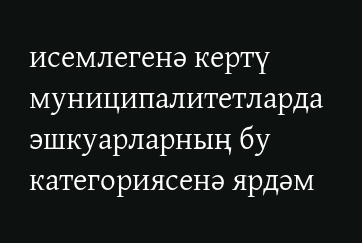исемлегенә кертү муниципалитетларда эшкуарларның бу категориясенә ярдәм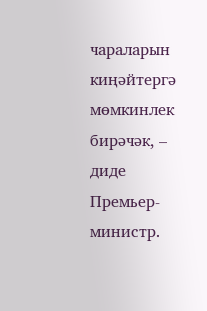чараларын киңәйтергә мөмкинлек бирәчәк, – диде Премьер-министр.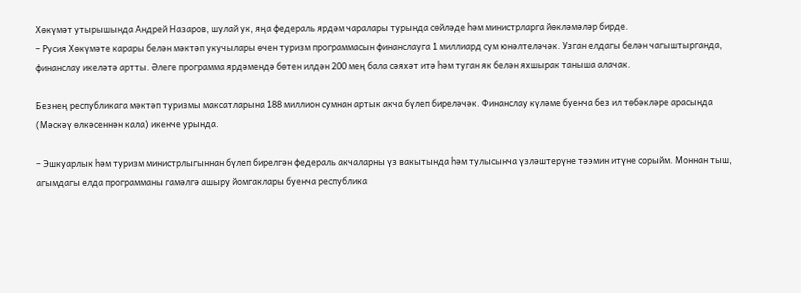Хөкүмәт утырышында Андрей Назаров, шулай ук, яңа федераль ярдәм чаралары турында сөйләде һәм министрларга йөкләмәләр бирде.
– Русия Хөкүмәте карары белән мәктәп укучылары өчен туризм программасын финанслауга 1 миллиард сум юнәлтеләчәк. Узган елдагы белән чагыштырганда, финанслау икеләтә артты. Әлеге программа ярдәмендә бөтен илдән 200 мең бала сәяхәт итә һәм туган як белән яхшырак таныша алачак.

Безнең республикага мәктәп туризмы максатларына 188 миллион сумнан артык акча бүлеп биреләчәк. Финанслау күләме буенча без ил төбәкләре арасында (Мәскәү өлкәсеннән кала) икенче урында.

– Эшкуарлык һәм туризм министрлыгыннан бүлеп бирелгән федераль акчаларны үз вакытында һәм тулысынча үзләштерүне тәэмин итүне сорыйм. Моннан тыш, агымдагы елда программаны гамәлгә ашыру йомгаклары буенча республика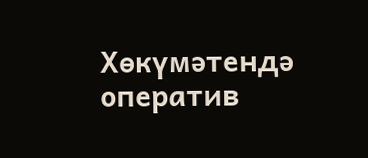Хөкүмәтендә оператив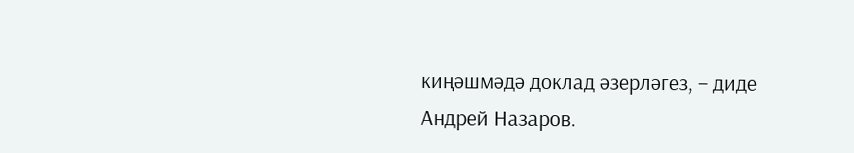киңәшмәдә доклад әзерләгез, – диде Андрей Назаров.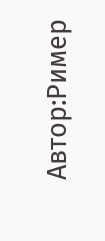Автор:Ример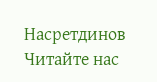Насретдинов
Читайте нас